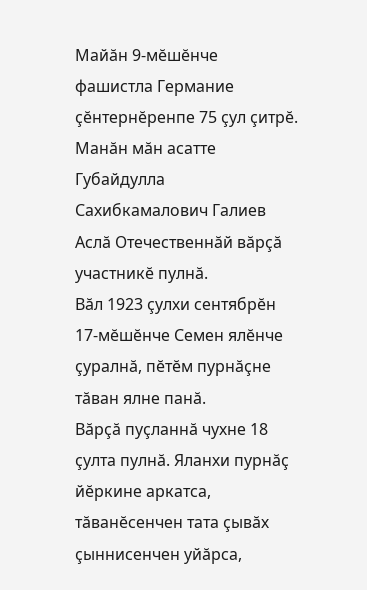Майăн 9-мĕшĕнче фашистла Германие çĕнтернĕренпе 75 çул çитрĕ. Манăн мăн асатте Губайдулла Сахибкамалович Галиев Аслă Отечественнăй вăрçă участникĕ пулнă.
Вăл 1923 çулхи сентябрĕн 17-мĕшĕнче Семен ялĕнче çуралнă, пĕтĕм пурнăçне тăван ялне панă.
Вăрçă пуçланнă чухне 18 çулта пулнă. Яланхи пурнăç йĕркине аркатса, тăванĕсенчен тата çывăх çыннисенчен уйăрса,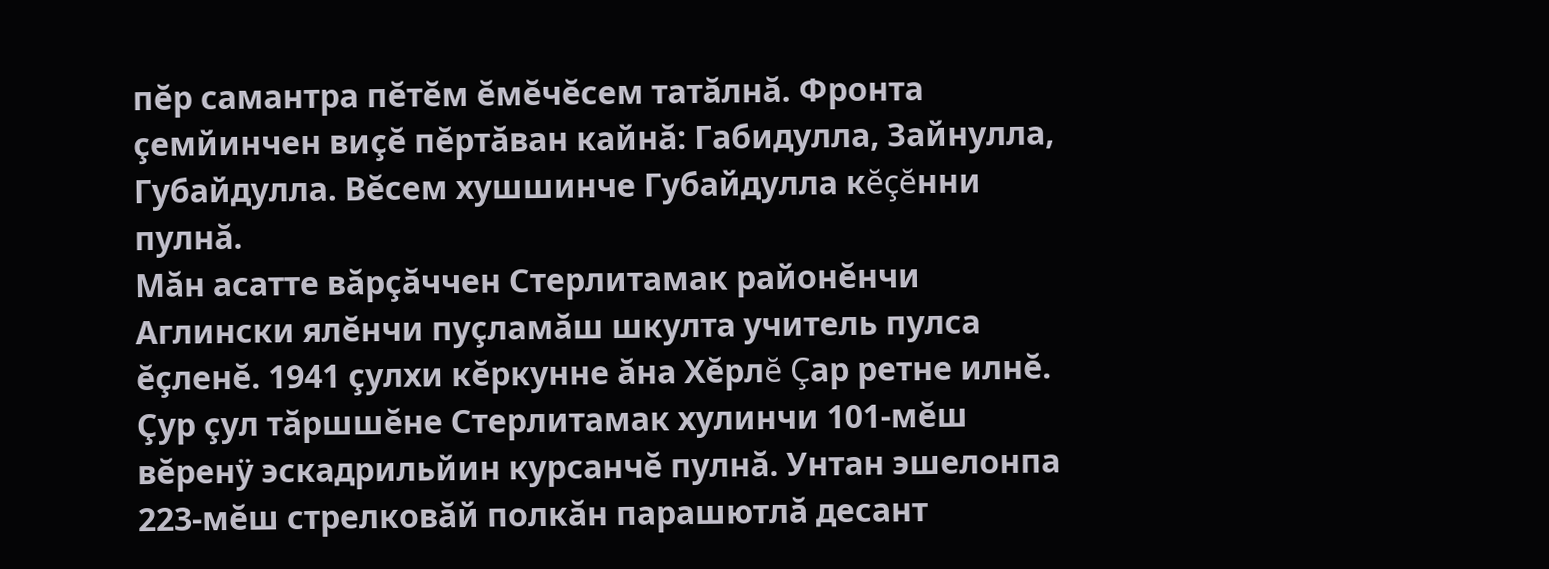пĕр самантра пĕтĕм ĕмĕчĕсем татăлнă. Фронта çемйинчен виçĕ пĕртăван кайнă: Габидулла, Зайнулла, Губайдулла. Вĕсем хушшинче Губайдулла кĕçĕнни пулнă.
Мăн асатте вăрçăччен Стерлитамак районĕнчи Аглински ялĕнчи пуçламăш шкулта учитель пулса ĕçленĕ. 1941 çулхи кĕркунне ăна Хĕрлĕ Çар ретне илнĕ. Çур çул тăршшĕне Стерлитамак хулинчи 101-мĕш вĕренÿ эскадрильйин курсанчĕ пулнă. Унтан эшелонпа 223-мĕш стрелковăй полкăн парашютлă десант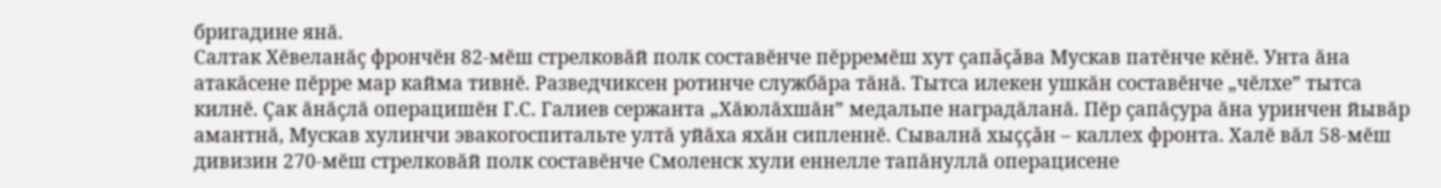бригадине янă.
Салтак Хĕвеланăç фрончĕн 82-мĕш стрелковăй полк составĕнче пĕрремĕш хут çапăçăва Мускав патĕнче кĕнĕ. Унта ăна атакăсене пĕрре мар кайма тивнĕ. Разведчиксен ротинче службăра тăнă. Тытса илекен ушкăн составĕнче „чĕлхе” тытса килнĕ. Çак ăнăçлă операцишĕн Г.С. Галиев сержанта „Хăюлăхшăн” медальпе наградăланă. Пĕр çапăçура ăна уринчен йывăр амантнă, Мускав хулинчи эвакогоспитальте ултă уйăха яхăн сипленнĕ. Сывалнă хыççăн – каллех фронта. Халĕ вăл 58-мĕш дивизин 270-мĕш стрелковăй полк составĕнче Смоленск хули еннелле тапăнуллă операцисене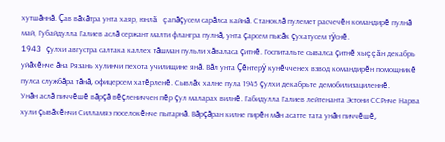хутшăннă. Çав вăхăтра унта хаяр, юнлă çапăçусем сарăлса кайнă. Станоклă пулемет расчечĕн командирĕ пулнă май, Губайдулла Галиев аслă сержант малти флангра пулнă, унта çарсем пысăк çухатусем тÿснĕ.
1943 çулхи августра салтака каллех тăшман пульли хăваласа çитнĕ. Госпитальте сывалса çитнĕ хыççăн декабрь уйăхĕнче ăна Рязань хулинчи пехота училищине янă. Вăл унта Çĕнтерÿ кунĕчченех взвод командирĕн помощникĕ пулса службăра тăнă, офицерсем хатĕрленĕ. Сывлăх халне пула 1945 çулхи декабрьте демобилизациленнĕ.
Унăн аслă пиччĕшĕ вăрçă вĕçлениччен пĕр çул маларах вилнĕ. Габидулла Галиев лейтенанта Эстони ССРнче Нарва хули çывăхĕнчи Силламяэ поселокĕнче пытарнă. Вăрçăран килне пирĕн мăн асатте тата унăн пиччĕшĕ,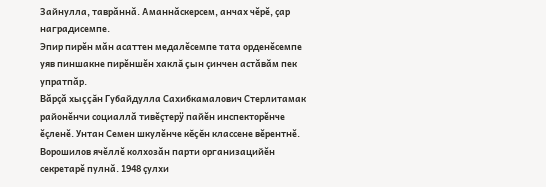Зайнулла, таврăннă. Аманнăскерсем, анчах чĕрĕ, çар наградисемпе.
Эпир пирĕн мăн асаттен медалĕсемпе тата орденĕсемпе уяв пиншакне пирĕншĕн хаклă çын çинчен астăвăм пек упратпăр.
Вăрçă хыççăн Губайдулла Сахибкамалович Стерлитамак районĕнчи социаллă тивĕçтерÿ пайĕн инспекторĕнче ĕçленĕ. Унтан Семен шкулĕнче кĕçĕн классене вĕрентнĕ. Ворошилов ячĕллĕ колхозăн парти организацийĕн секретарĕ пулнă. 1948 çулхи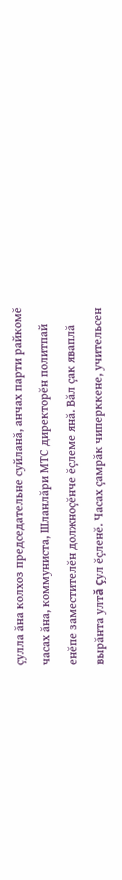çулла ăна колхоз председательне суйланă, анчах парти райкомĕ часах ăна, коммуниста, Шланлăри МТС директорĕн политпай енĕпе заместителĕн должноçĕнче ĕçлеме янă. Вăл çак яваплă вырăнта ултă çул ĕçленĕ. Часах çамрăк чиперккене, учительсен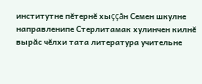институтне пĕтернĕ хыççăн Семен шкулне направленипе Стерлитамак хулинчен килнĕ вырăс чĕлхи тата литература учительне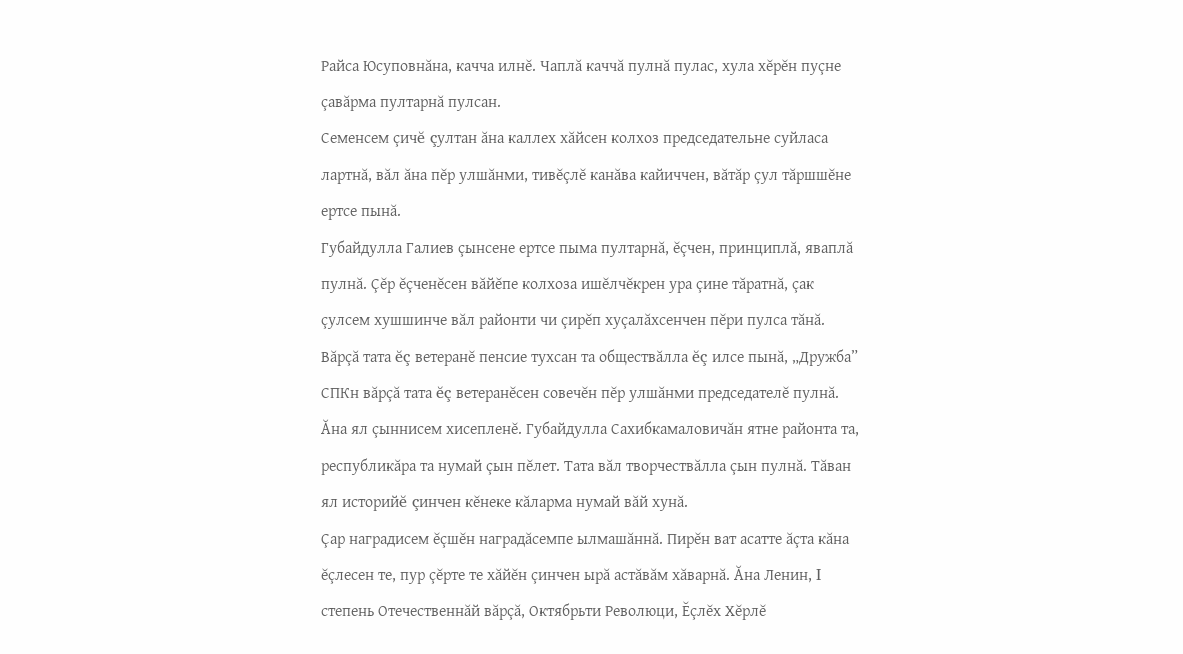Райса Юсуповнăна, качча илнĕ. Чаплă каччă пулнă пулас, хула хĕрĕн пуçне çавăрма пултарнă пулсан.
Семенсем çичĕ çултан ăна каллех хăйсен колхоз председательне суйласа лартнă, вăл ăна пĕр улшăнми, тивĕçлĕ канăва кайиччен, вăтăр çул тăршшĕне ертсе пынă.
Губайдулла Галиев çынсене ертсе пыма пултарнă, ĕçчен, принциплă, яваплă пулнă. Çĕр ĕçченĕсен вăйĕпе колхоза ишĕлчĕкрен ура çине тăратнă, çак çулсем хушшинче вăл районти чи çирĕп хуçалăхсенчен пĕри пулса тăнă.
Вăрçă тата ĕç ветеранĕ пенсие тухсан та обществăлла ĕç илсе пынă, „Дружба” СПКн вăрçă тата ĕç ветеранĕсен совечĕн пĕр улшăнми председателĕ пулнă. Ăна ял çыннисем хисепленĕ. Губайдулла Сахибкамаловичăн ятне районта та, республикăра та нумай çын пĕлет. Тата вăл творчествăлла çын пулнă. Тăван ял историйĕ çинчен кĕнеке кăларма нумай вăй хунă.
Çар наградисем ĕçшĕн наградăсемпе ылмашăннă. Пирĕн ват асатте ăçта кăна ĕçлесен те, пур çĕрте те хăйĕн çинчен ырă астăвăм хăварнă. Ăна Ленин, I степень Отечественнăй вăрçă, Октябрьти Революци, Ĕçлĕх Хĕрлĕ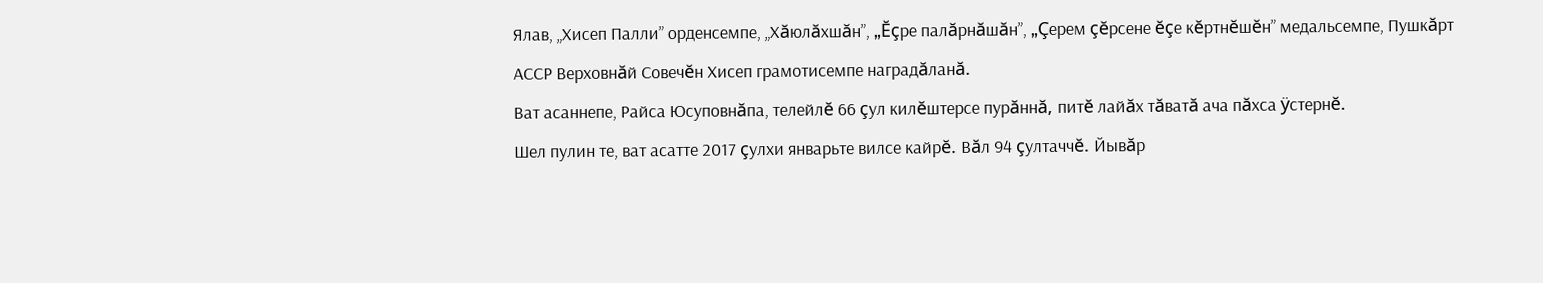Ялав, „Хисеп Палли” орденсемпе, „Хăюлăхшăн”, „Ĕçре палăрнăшăн”, „Çерем çĕрсене ĕçе кĕртнĕшĕн” медальсемпе, Пушкăрт АССР Верховнăй Совечĕн Хисеп грамотисемпе наградăланă.
Ват асаннепе, Райса Юсуповнăпа, телейлĕ 66 çул килĕштерсе пурăннă, питĕ лайăх тăватă ача пăхса ÿстернĕ.
Шел пулин те, ват асатте 2017 çулхи январьте вилсе кайрĕ. Вăл 94 çултаччĕ. Йывăр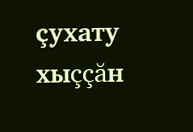çухату хыççăн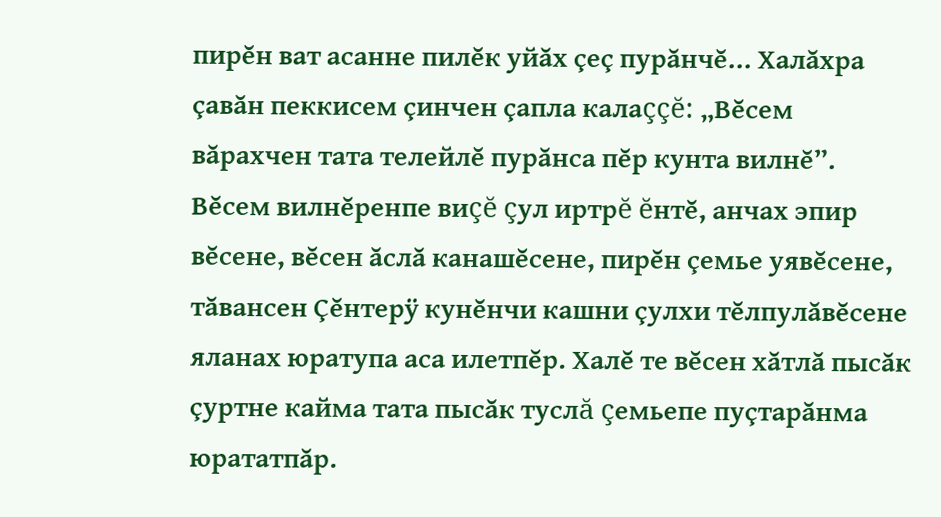пирĕн ват асанне пилĕк уйăх çеç пурăнчĕ... Халăхра çавăн пеккисем çинчен çапла калаççĕ: „Вĕсем вăрахчен тата телейлĕ пурăнса пĕр кунта вилнĕ”. Вĕсем вилнĕренпе виçĕ çул иртрĕ ĕнтĕ, анчах эпир вĕсене, вĕсен ăслă канашĕсене, пирĕн çемье уявĕсене, тăвансен Çĕнтерÿ кунĕнчи кашни çулхи тĕлпулăвĕсене яланах юратупа аса илетпĕр. Халĕ те вĕсен хăтлă пысăк çуртне кайма тата пысăк туслă çемьепе пуçтарăнма юрататпăр.